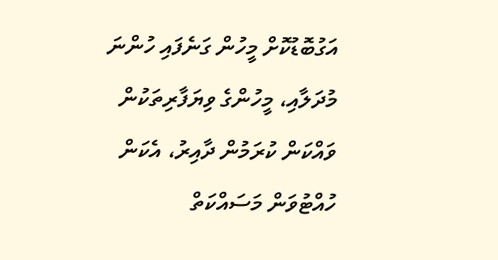އަގުބޮޑުކޮށް މީހުން ގަނެފައި ހުންނަ މުދަލާއި، މީހުންގެ ވިޔަފާރިތަކުން ވައްކަން ކުރަމުން ދާއިރު، އެކަން ހުއްޓުވަން މަސައްކަތް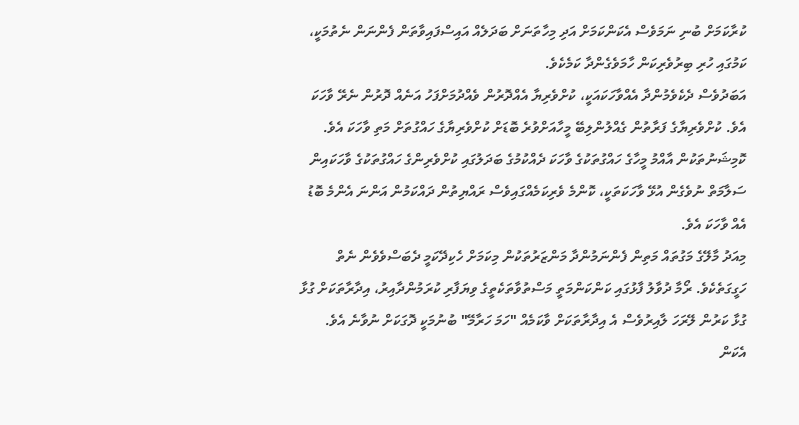ކުރާކަމަށް ބުނި ނަމަވެސް އެކަންކަމަށް އަދި މިހާތަނަށް ބަދަލެއް އައިސްފައިވާތަން ފެންނަން ނެތުމަކީ، ކަމުގައި ހުރި ބިރުވެރިކަން ހާމަވެގެންދާ ކަމެކެވެ.
އަބަދުވެސް ދެކެވެމުންދާ އެއްވާހަކައަކީ، ކުށްވެރިޔާ އެއްދޮރުން ވެއްދުމަށްފަހު އަނެއް ދޮރުން ނެރޭ ވާހަކަ އެވެ. ކުށްވެރިޔާގެ ފަރާތުން ގެއްލުންލިބޭ މީހާއަށްވުރެ ބޮޑަށް ކުށްވެރިޔާގެ ހައްގުތަށް މަތި ވާހަކަ އެވެ. ކޮމިޝަނުތަކުން އާއްމު މީހާގެ ހައްގުތަކުގެ ވާހަކަ ދެއްކުމުގެ ބަދަލުގައި ކުށްވެރިންގެ ހައްގުތަކުގެ ވާހަކައިން ސަލާމަތް ނުވެގެން އުޅޭ ވާހަކަތަކީ، ކޮންމެ ވެރިކަމެއްގައިވެސް ރައްޔިތުން ދައްކަމުން އަންނަ އެންމެ ބޮޑު އެއް ވާހަކަ އެވެ.
މިއަދު މާލޭގެ މަގުތައް މަތިން ފެންނަމުންދާ މަންޒަރުތަކުން މިކަމަށް ހެކިދޭކަމީ ދެބަސްވެވެން ނެތް ހަގީގަތެކެވެ. ރޯމާ ދުވާލު ފާޅުގައި ކަންކަންމަތީ މަސްތުވާތަކެތީގެ ވިޔަފާރި ކުރަމުންދާއިރު، އިދާރާތަކަށް ގުޅާ ގުޅާ ކަރުން ލޭރަހަ ލާއިރުވެސް އެ އިދާރާތަކަށް ވާކަމެއް "ހަމަ ހަރާމޭ" ބުނުމަކީ ދޮގަކަށް ނުވާނެ އެވެ.
އެކަން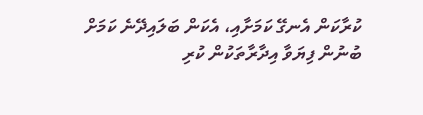ކުރާކަން އެނގޭ ކަމަށާއި، އެކަން ބަލައިދޭނެ ކަމަށް ބުނުން ފިޔަވާ އިދާރާތަކުން ކުރި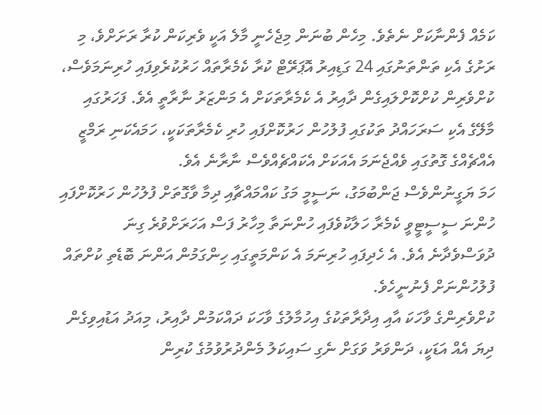ކަމެއް ފެންނާކަށް ނެތެވެ. މިހެން ބުނަން މިޖެހެނީ މާލެ އަކީ ވެރިކަން ކުރާ ރަށަށްވެ، މި ރަށުގެ އެކި ތަންތަނުގައި 24 ގަޑިއިރު އޮޕަރޭޓް ކުރާ ކެމެރާތައް ހަރުކުރެވިފައި ހުރިނަމަވެސް، ކުށްވެރިން ކުށްކޮށްލައިގެން ދާއިރު އެ ކެމެރާތަކަށް އެ މަންޒަރު ނާރާތީ އެވެ. ފަހަރުގައި މާލޭގެ އެކި ސަރަހައްދު ތަކުގައި ފުލުހުން ހަރުކޮށްފައި ހުރި ކެމެރާތަކަކީ، ހަމައެކަނި ރަމްޒީ އެއްޗެއްގެ ގޮތުގައި ވެއްޖެނަމަ އެއަކަށް އެކައްޗެއްވެސް ނާރާނެ އެވެ.
ހަމަ ޔަގީނުންވެސް ޖަންބުމަގު، ނަސީމީ މަގު ކައްމައްޗާއި ދިމާ ވާގޮތަށް ފުލުހުން ހަރުކޮށްފައި ހުންނަ ސީސީޓީވީ ކެމެރާ ހަލާކުވެފައި ހުންނަތާ މިހާރު ފަސް އަހަރަށްވުރެ ގިނަ ދުވަސްވެދާނެ އެވެ. އެ ހެދިފައި ހުރިނަމަ އެ ކަންމަތީގައި ހިންގަމުން އަންނަ ބޮޑެތި ކުށްތައް ފުލުހުންނަށް ފެނުނީހެވެ.
ކުށްވެރިންގެ ވާހަކަ އާއި އިދާރާތަކުގެ އިހުމާލުގެ ވާހަކަ ދައްކަމުން ދާއިރު، މިއަދު އަޑުއިވިގެން ދިޔަ އެއް އަޑަކީ، ދަންވަރު ވަގަށް ނެގި ސައިކަލު މެންދުރުވުމުގެ ކުރިން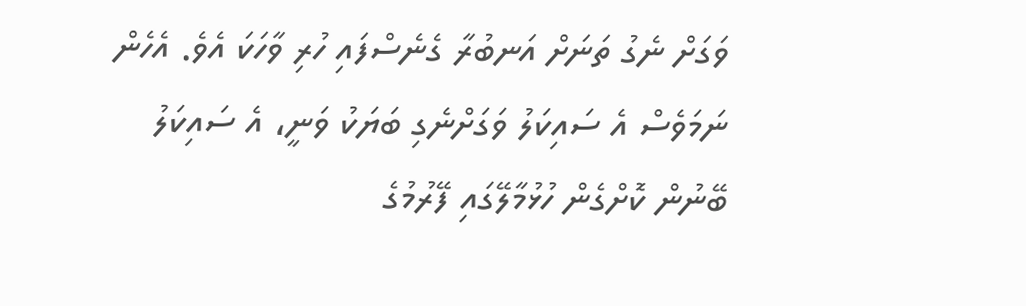ވަގަށް ނެގު ތަނަށް އަނބުރާ ގެނެސްފައި ހުރި ވާހަކަ އެވެ. އެހެން ނަމަވެސް އެ ސައިކަލު ވަގަށްނެގި ބަޔަކު ވަނީ، އެ ސައިކަލު ބޭނުން ކޮށްގެން ހުޅުމާލޭގައި ފޭރުމުގެ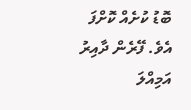ބޮޑު ކުށެއް ކޮށްފަ އެވެ. ފޭރެން ދާއިރު އަމިއްލަ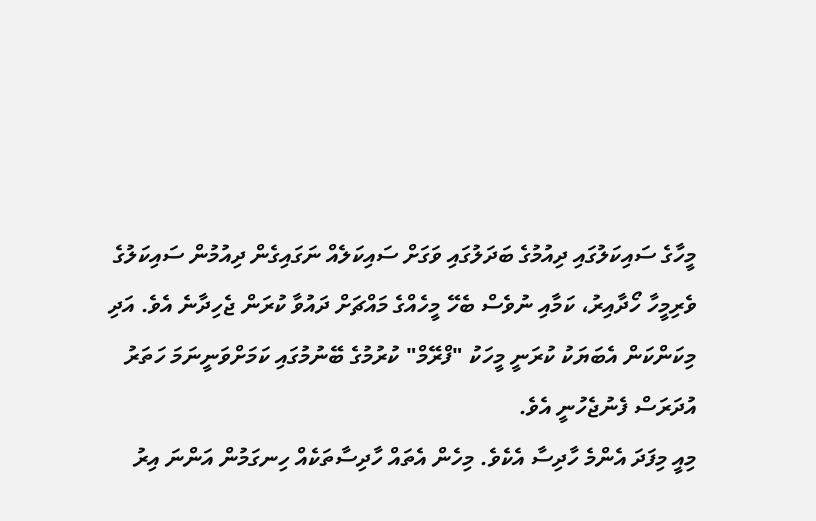މީހާގެ ސައިކަލުގައި ދިއުމުގެ ބަދަލުގައި ވަގަށް ސައިކަލެއް ނަގައިގެން ދިއުމުން ސައިކަލުގެ ވެރިމީހާ ހޯދާއިރު، ކަމާއި ނުވެސް ބެހޭ މީހެއްގެ މައްޗަށް ދައުވާ ކުރަން ޖެހިދާނެ އެވެ. އަދި މިކަންކަން އެބަޔަކު ކުރަނީ މީހަކު "ފްރޭމް" ކުރުމުގެ ބޭނުމުގައި ކަމަށްވަނީނަމަ ހަތަރު އުދަރަސް ފެނުޖެހުނީ އެވެ.
މިއީ މިފަދަ އެންމެ ހާދިސާ އެކެވެ. މިހެން އެތައް ހާދިސާތަކެއް ހިނގަމުން އަންނަ އިރު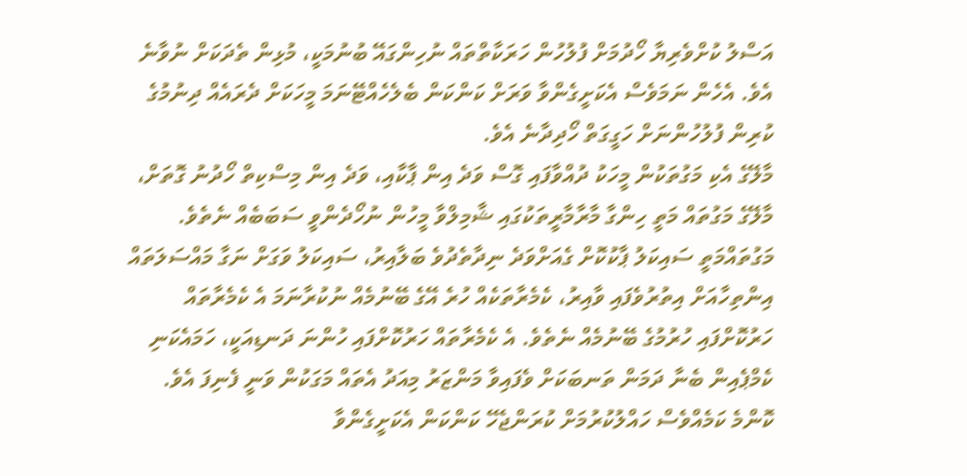އަސްލު ކުށްވެރިޔާ ހޯދުމަށް ފުލުހުން ހަރަކާތްތައް ނުހިންގައޭ ބުނުމަކީ، މުޅިން ތެދަކަށް ނުވާނެ އެވެ. އެހެން ނަމަވެސް އެކަށީގެންވާ ވަރަށް ކަންކަން ބެލެހެއްޓޭނަމަ މީހަކަށް ދެރައެއް ދިނުމުގެ ކުރިން ފުލުހުންނަށް ހަގީގަތް ހޯދިދާނެ އެވެ.
މާލޭގެ އެކި މަގުތަކުން މީހަކު ދުއްވާފައި ގޮސް ވަދެ އިން ޕާކާއި، ވަދެ އިން މިސްކިތް ހޯދުނު ގޮތަށް، މާލޭގެ މަގުތައް މަތީ ހިންގާ މާރާމާރީތަކުގައި ޝާމިލްވާ މީހުން ނުހޯދެންވީ ސަބަބެއް ނެތެވެ.
މަގުތައްމަތީ ސައިކަލު ޕާކުކޮށް ގެއަށްވަދެ ނިދާތެދުވެ ބަލާއިރު، ސައިކަލު ވަގަށް ނަގާ މައްސަލަތައް އިންތިހާއަށް އިތުރުވެފައި ވާއިރު، ކެމެރާތަކެއް ހުރެ އޭގެ ބޭނުމެއް ނުކުރާނަމަ އެ ކެމެރާތައް ހަރުކޮށްފައި ހުރުމުގެ ބޭނުމެއް ނެތެވެ. އެ ކެމެރާތައް ހަރުކޮށްފައި ހުންނަ ދަނޑިއަކީ، ހަމައެކަނި ކެމްޕެއިން ބެނާ ދަމަން ތަނބަކަށް ވެފައިވާ މަންޒަރު މިއަދު އެތައް މަގަކުން ވަނީ ފެނިފަ އެވެ.
ކޮންމެ ކަމެއްވެސް ހައްލުކުރުމަށް ކުރަންޖެހޭ ކަންކަން އެކަށީގެންވާ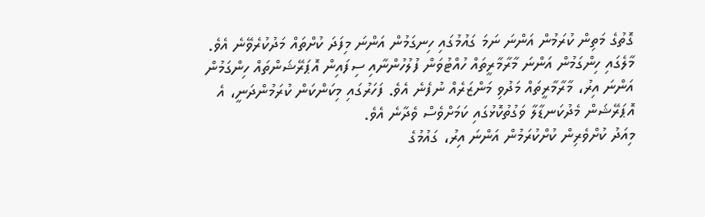ގޮތުގެ މަތިން ކުރަމުން އަންނަ ނަމަ ގައުމުގައި ހިނގަމުން އަންނަ މިފަދަ ކުށްތައް މަދުކުރެވޭނެ އެވެ. މާލެގައި ހިންގަމުން އަންނަ މާރާމާރީތައް ހުއްޓުވަން ފުލުހުންނާއި ސިފައިން އޮޕަރޭޝަންތައް ހިންގަމުން އަންނަ އިރު، މާރާމާރީތައް މަދުވި މަންޒަރެއް ނުފެނެ އެވެ. ފަހަރުގައި މިކަންކަން ކުރަމުންދަނީ، އެ އޮޕަރޭޝަން މެދުކަނޑާލާ ވަގުތުކޮޅުގައި ކަމަށްވެސް ވެދާނެ އެވެ.
މިއަދު ކުށްވެރިން ކުށްކުރަމުން އަންނަ އިރު، ގައުމުގެ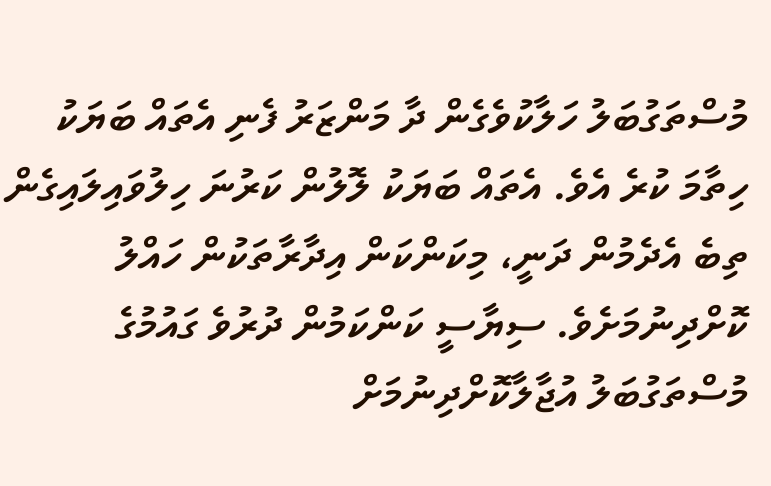މުސްތަގުބަލު ހަލާކުވެގެން ދާ މަންޒަރު ފެނި އެތައް ބަޔަކު ހިތާމަ ކުރެ އެވެ. އެތައް ބަޔަކު ލޮލުން ކަރުނަ ހިލުވައިލައިގެން ތިބެ އެދެމުން ދަނީ، މިކަންކަން އިދާރާތަކުން ހައްލު ކޮށްދިނުމަށެވެ. ސިޔާސީ ކަންކަމުން ދުރުވެ ގައުމުގެ މުސްތަގުބަލު އުޖާލާކޮށްދިނުމަށް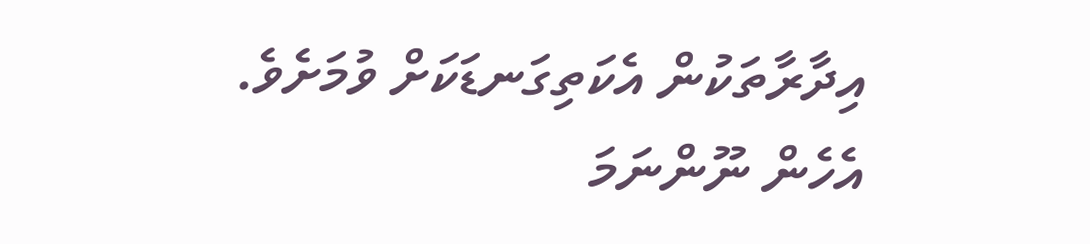އިދާރާތަކުން އެކަތިގަނޑަކަށް ވުމަށެވެ.
އެހެން ނޫންނަމަ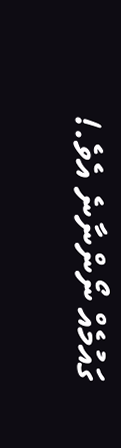ގައުމެއް ނޯންނާނެ އެވެ.!